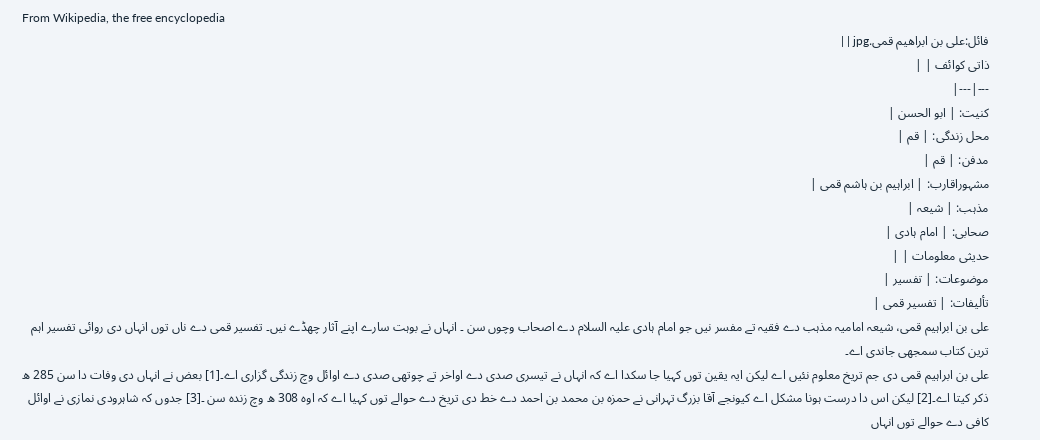From Wikipedia, the free encyclopedia
فائل:علی بن ابراهیم قمی.jpg | |
ذاتی کوائف | |
---|---|
کنیت: | ابو الحسن |
محل زندگی: | قم |
مدفن: | قم |
مشہوراقارب: | ابراہیم بن ہاشم قمی |
مذہب: | شیعہ |
صحابی: | امام ہادی |
حدیثی معلومات | |
موضوعات: | تفسیر |
تألیفات: | تفسیر قمی |
علی بن ابراہیم قمی، شیعہ امامیہ مذہب دے فقیہ تے مفسر نيں جو امام ہادی علیہ السلام دے اصحاب وچوں سن ۔ انہاں نے بوہت سارے اپنے آثار چھڈے نيں۔ تفسیر قمی دے ناں توں انہاں دی روائی تفسیر اہم ترین کتاب سمجھی جاندی اے۔
علی بن ابراہیم قمی دی جم تریخ معلوم نئيں اے لیکن ایہ یقین توں کہیا جا سکدا اے کہ انہاں نے تیسری صدی دے اواخر تے چوتھی صدی دے اوائل وچ زندگی گزاری اے۔[1] بعض نے انہاں دی وفات دا سن 285 ھ ذکر کيتا اے۔[2] لیکن اس دا درست ہونا مشکل اے کیونجے آقا بزرگ تہرانی نے حمزہ بن محمد بن احمد دے خط دی تریخ دے حوالے توں کہیا اے کہ اوہ 308 ھ وچ زندہ سن ۔[3] جدوں کہ شاہرودی نمازی نے اوائل کافی دے حوالے توں انہاں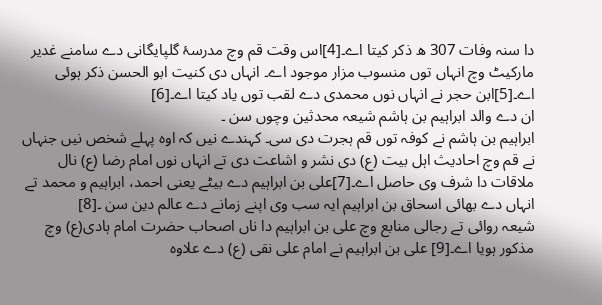دا سنہ وفات 307 ھ ذکر کيتا اے۔[4]اس وقت قم وچ مدرسۂ گلپایگانی دے سامنے غدیر مارکیٹ وچ انہاں توں منسوب مزار موجود اے۔ انہاں دی کنیت ابو الحسن ذکر ہوئی اے۔[5]ابن حجر نے انہاں نوں محمدی دے لقب توں یاد کيتا اے۔[6]
ان دے والد ابراہیم بن ہاشم شیعہ محدثین وچوں سن ۔
ابراہیم بن ہاشم نے کوفہ توں قم ہجرت دی سی۔ کہندے نيں کہ اوہ پہلے شخص نيں جنہاں نے قم وچ احادیث اہل بیت (ع) دی نشر و اشاعت دی تے انہاں نوں امام رضا (ع) نال ملاقات دا شرف وی حاصل اے۔[7]علی بن ابراہیم دے بیٹے یعنی احمد، ابراہیم و محمد تے انہاں دے بھائی اسحاق بن ابراہیم ایہ سب وی اپنے زمانے دے عالم دین سن ۔[8]
شیعہ روائی تے رجالی منابع وچ علی بن ابراہیم دا ناں اصحاب حضرت امام ہادی(ع) وچ مذکور ہويا اے۔[9] علی بن ابراہیم نے امام علی نقی (ع) دے علاوہ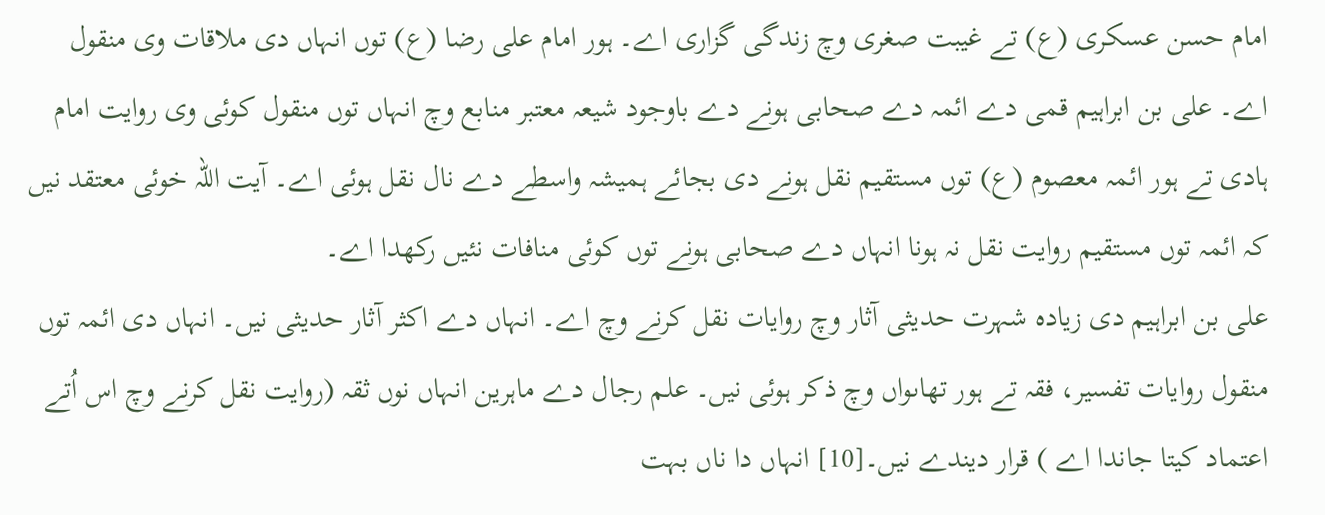امام حسن عسکری (ع) تے غیبت صغری وچ زندگی گزاری اے۔ ہور امام علی رضا (ع) توں انہاں دی ملاقات وی منقول اے۔ علی بن ابراہیم قمی دے ائمہ دے صحابی ہونے دے باوجود شیعہ معتبر منابع وچ انہاں توں منقول کوئی وی روایت امام ہادی تے ہور ائمہ معصوم (ع) توں مستقیم نقل ہونے دی بجائے ہمیشہ واسطے دے نال نقل ہوئی اے۔ آیت اللہ خوئی معتقد نيں کہ ائمہ توں مستقیم روایت نقل نہ ہونا انہاں دے صحابی ہونے توں کوئی منافات نئيں رکھدا اے۔
علی بن ابراہیم دی زیادہ شہرت حدیثی آثار وچ روایات نقل کرنے وچ اے۔ انہاں دے اکثر آثار حدیثی نيں۔ انہاں دی ائمہ توں منقول روایات تفسیر، فقہ تے ہور تھاںواں وچ ذکر ہوئی نيں۔ علم رجال دے ماہرین انہاں نوں ثقہ (روایت نقل کرنے وچ اس اُتے اعتماد کيتا جاندا اے ) قرار دیندے نيں۔[10] انہاں دا ناں بہت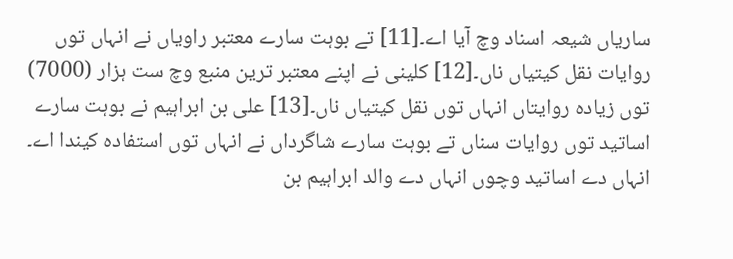ساریاں شیعہ اسناد وچ آیا اے۔[11] تے بوہت سارے معتبر راویاں نے انہاں توں روایات نقل کيتیاں ناں۔[12] کلینی نے اپنے معتبر ترین منبع وچ ست ہزار (7000) توں زیادہ روایتاں انہاں توں نقل کيتیاں ناں۔[13] علی بن ابراہیم نے بوہت سارے اساتید توں روایات سناں تے بوہت سارے شاگرداں نے انہاں توں استفادہ کیندا اے۔ انہاں دے اساتید وچوں انہاں دے والد ابراہیم بن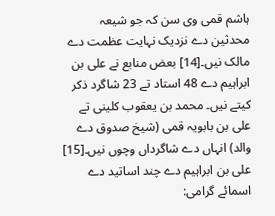ہاشم قمی وی سن کہ جو شیعہ محدثین دے نزدیک نہایت عظمت دے مالک نيں۔[14] بعض منابع نے علی بن ابراہیم دے 48 استاد تے 23 شاگرد ذکر کیتے نيں۔ محمد بن یعقوب کلینی تے علی بن بابویہ قمی (شیخ صدوق دے والد) انہاں دے شاگرداں وچوں نيں۔[15]
علی بن ابراہیم دے چند اساتید دے اسمائے گرامی: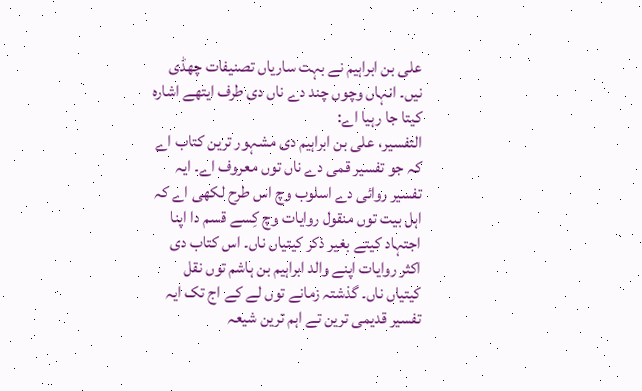علی بن ابراہیم نے بہت ساریاں تصنیفات چھڈی نيں۔ انہاں وچوں چند دے ناں دی طرف ایتھے اشارہ کيتا جا رہیا اے:
التفسیر، علی بن ابراہیم دی مشہور ترین کتاب اے کہ جو تفسیر قمی دے ناں توں معروف اے۔ ایہ تفسیر روائی دے اسلوب وچ اس طرح لکھی اے کہ اہل بیت توں منقول روایات وچ کِسے قسم دا اپنا اجتہاد کیتے بغیر ذکر کيتیاں ناں۔ اس کتاب دی اکثر روایات اپنے والد ابراہیم بن ہاشم توں نقل کيتیاں ناں۔ گذشتہ زمانے توں لے کے اج تک ایہ تفسیر قدیمی ترین تے اہم ترین شیعہ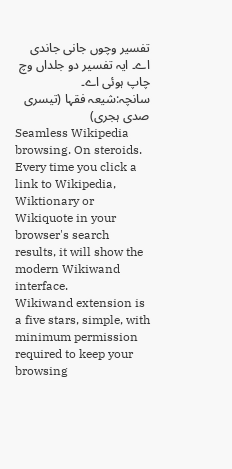تفسیر وچوں جانی جاندی اے۔ ایہ تفسیر دو جلداں وچ چاپ ہوئی اے۔
سانچہ:شیعہ فقہا (تیسری صدی ہجری)
Seamless Wikipedia browsing. On steroids.
Every time you click a link to Wikipedia, Wiktionary or Wikiquote in your browser's search results, it will show the modern Wikiwand interface.
Wikiwand extension is a five stars, simple, with minimum permission required to keep your browsing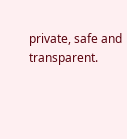private, safe and transparent.